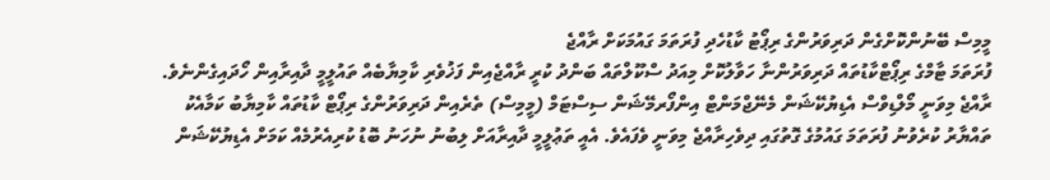މީމިސް ބޭނުންކޮށްގެން ދަރިވަރުންގެ ރިޕޯޓު ކާޑުހެދި ފުރަތަމަ ގައުމަކަށް ރާއްޖެ
ފުރަތަމަ ޓާމްގެ ރިޕޯޓްކާޑުތައް ދަރިވަރުންނާ ހަވާލުކޮށް މިއަދު ސްކޫލްތައް ބަންދު ކުރީ ރާއްޖެއިން ފަޚުވެރި ކާމިޔާބެއް ތައުލީމީ ދާއިރާއިން ހޯދައިގެންނެވެ.
ރާއްޖެ މިވަނީ މޯލްޑިވްސް އެޑިޔުކޭޝަން މެނޭޖްމަންޓް އިންފޯރމޭޝަން ސިސްޓަމް (މީމިސް) ތެރެއިން ދަރިވަރުންގެ ރިޕޯޓް ކާޑުތައް ކާމިޔާބު ކަމާއެކު ތައްޔާރު ކުރެވުނު ފުރަތަމަ ގައުމުގެ ގޮތުގައި ދިވެހިރާއްޖެ މިވަނީ ވެފައެވެ. އެއީ ތަޢުލީމީ ދާއިރާއަށް ލިބުނު ނުހަނު ބޮޑު ކުރިއެރުމެއް ކަމަށް އެޑިޔުކޭޝަން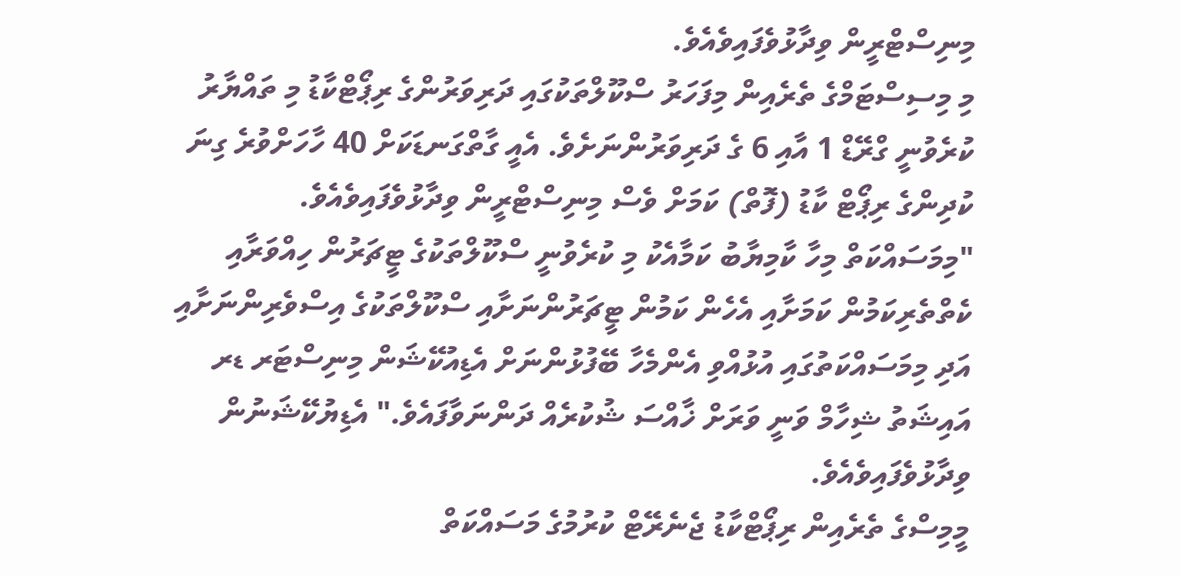މިނިސްޓްރީން ވިދާޅުވެފައިވެއެވެ.
މި މިސިސްޓަމްގެ ތެރެއިން މިފަހަރު ސްކޫލްތަކުގައި ދަރިވަރުންގެ ރިޕޯޓްކާޑު މި ތައްޔާރު ކުރެވުނީ ގްރޭޑް 1 އާއި 6 ގެ ދަރިވަރުންނަށެވެ. އެއީ ގާތްގަނޑަކަށް 40 ހާހަށްވުރެ ގިނަ ކުދިންގެ ރިޕޯޓް ކާޑު (ފޮތް) ކަމަށް ވެސް މިނިސްޓްރީން ވިދާޅުވެފައިވެއެވެ.
"މިމަސައްކަތް މިހާ ކާމިޔާބު ކަމާއެކު މި ކުރެވުނީ ސްކޫލްތަކުގެ ޓީޗަރުން ހިއްވަރާއި ކެތްތެރިކަމުން ކަމަށާއި އެހެން ކަމުން ޓީޗަރުންނަށާއި ސްކޫލްތަކުގެ އިސްވެރިންނަށާއި އަދި މިމަސައްކަތުގައި އުޅުއްވި އެންމެހާ ބޭފުޅުންނަށް އެޑިއުކޭޝަން މިނިސްޓަރ ޑރ އައިޝަތު ޝިހާމް ވަނީ ވަރަށް ޚާއްސަ ޝުކުރެއް ދަންނަވާފައެވެ." އެޑިޔުކޭޝަނުން ވިދާޅުވެފައިވެއެވެ.
މީމިސްގެ ތެރެއިން ރިޕޯޓްކާޑު ޖެނެރޭޓް ކުރުމުގެ މަސައްކަތް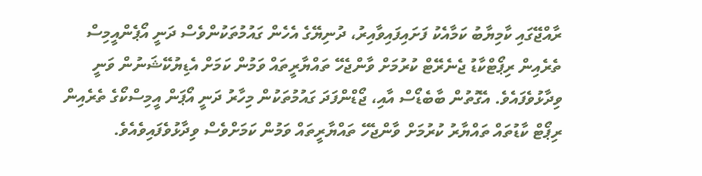ރާއްޖޭގައި ކާމިޔާބު ކަމާއެކު ފަށައިފައިވާއިރު، ދުނިޔޭގެ އެހެން ގައުމުތަކުންވެސް ދަނީ އޯޕެންއީމިސް ތެރެއިން ރިޕޯޓްކާޑު ޖެނެރޭޓް ކުރުމަށް ވާންޖެހޭ ތައްޔާރީތައް ވަމުން ކަމަށް އެޑިޔުކޭޝަނުން ވަނީ ވިދާޅުވެފައެވެ. އެގޮތުން ބާބެޑޯސް އާއި، ޖޯޑްންފަދަ ގައުމުތަކުން މިހާރު ދަނީ އޯޕަން އީމިސްކޯގެ ތެރެއިން ރިޕޯޓް ކާޑުތައް ތައްޔާރު ކުރުމަށް ވާންޖެހޭ ތައްޔާރީތައް ވަމުން ކަމަށްވެސް ވިދާޅުވެފައިވެއެވެ.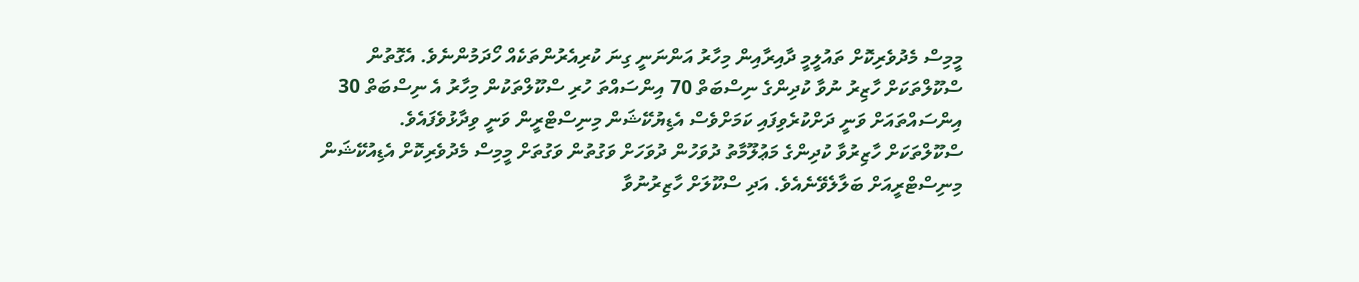މީމިސް މެދުވެރިކޮށް ތައުލީމީ ދާއިރާއިން މިހާރު އަންނަނީ ގިނަ ކުރިއެރުންތަކެއް ހޯދަމުންނެވެ. އެގޮތުން ސްކޫލްތަކަށް ހާޒިރު ނުވާ ކުދިންގެ ނިސްބަތް 70 އިންސައްތަ ހުރި ސްކޫލްތަކުން މިހާރު އެ ނިސްބަތް 30 އިންސައްތައަށް ވަނީ ދަށްކުރެވިފައި ކަމަށްވެސް އެޑިޔުކޭޝަން މިނިސްޓްރީން ވަނީ ވިދާޅުވެފައެވެ.
ސްކޫލްތަކަށް ހާޒިރުވާ ކުދިންގެ މަޢުލޫމާތު ދުވަހުން ދުވަހަށް ވަގުތުން ވަގުތަށް މީމިސް މެދުވެރިކޮށް އެޑިއުކޭޝަން މިނިސްޓްރީއަށް ބަލާލެވޭނެއެވެ. އަދި ސްކޫލަށް ހާޒިރުނުވާ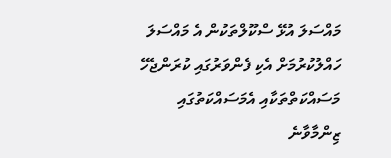މައްސަލަ އުޅޭ ސްކޫލްތަކުން އެ މައްސަލަ ހައްލުކުރުމަށް އެކި ފެންވަރުގައި ކުރަންޖެހޭ މަސައްކަތްތަކާއި އެމަސައްކަތުގައި ޒިންމާވާނެ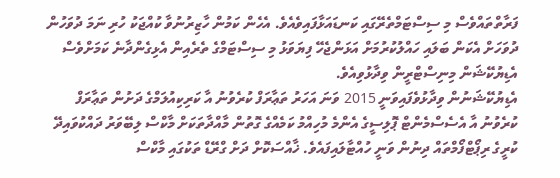ފަރާތްތައްވެސް މި ސިސްޓަމްތެރޭގައި ކަނޑައަޅާފައިވެއެވެ. އެހެން ކަމުން ހާޒިރުނުވާ ކުއްޖަކު ހުރި ނަމަ ދުވަހުން ދުވަހަށް އެކަން ބަލައި ހައްލުކުރުމަށް އަޅަންޖެހޭ ފިޔަވަޅު މި ސިސްޓަމްގެ ތެރެއިން އެޅިގެންދާނެ ކަމަށްވެސް އެޑިޔުކޭޝަން މިނިސްޓްރީން ވިދާޅުވިއެވެ.
އެޑިޔުކޭޝަނުން ވިދާޅުވެފައިވަނީ 2015 ވަނަ އަހަރު ތަޢާރަފް ކުރެވުނު އާ ކަރިކިއުލަމްގެ ދަށުން ތަޢާރަފް ކުރެވުނު އާ އެސެސްމެންޓް ޕޮލިސީގެ އެންމެ މުހިއްމު ކަމެއްގެ ގޮތުން މާއްދާތަކަށް މާކްސް ލިބޭވަރު ދައްކުވައިދޭ ކުރީގެ ރިޕޯޓްފޯމްތައް ދިނުން ވަނީ ހުއްޓާލައިފައެވެ. ޚާއްސަކޮށް ދަށް ގްރޭޑް ތަކުގައި މާކްސް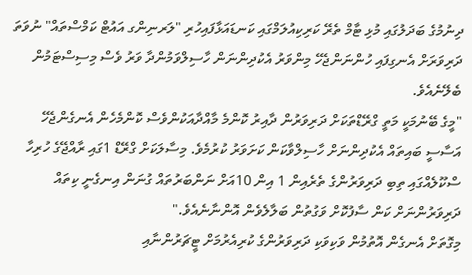ދިނުމުގެ ބަދަލުގައި މުޅި ޓާމް ތެރޭ ކަރިކިއުލަމްގައި ކަނޑައަޅާފައިހުރި "ލަރނިންގ އައުޓް ކަމްސްތައް" ނުވަތަ ދަރިވަރަށް އެނގިފައި ހުންނަންޖެހޭ މިންވަރު އެކުދިންނަން ހާސިލްވަމުންދާ ވަރު ވެސް މިސިސްޓަމުން ބެލޭނެއެވެ.
"މީގެ ބޭނުމަކީ މަތީ ގްރޭޑްތަކަށް ދަރިވަރުން ދާއިރު ކޮންމެ މާއްދާއަކުންވެސް ކޮންމެހެން އެނގެންޖެހޭ އަސާސީ ބައިތައް އެކުދިންނަށް ހާސިލްވާކަން ކަށަވަރު ކުރުމެވެ. މިސާލަކަށް ގްރޭޑް 1ގައި ރާއްޖޭގެ ހުރިހާ ސްކޫލެއްގައި ތިބި ދަރިވަރުންގެ ތެރެއިން 1 އިން 10އަށް ނަންބަރުތައް ގުނަން އިނގެނީ ކިތައް ދަރިވަރުންނަށް ކަން ސާފުކޮށް ވަގުތުން ބަލާލެވެން އޮންނާނެއެވެ."
މިގޮތަށް އެނގެން އޮތުމުން ވަކިވަކި ދަރިވަރުންގެ ކުރިއެރުމަށް ޓީޗަރުންނާއި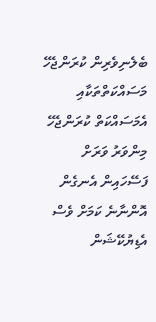ބެލެނިވެރިން ކުރަންޖެހޭ މަސައްކަތްތަކާއި އެމަސައްކަތް ކުރަންޖެހޭ މިންވަރު ވަރަށް ފަސޭހައިން އެނގެން އޮންނާނެ ކަމަށް ވެސް އެޑިޔުކޭޝަން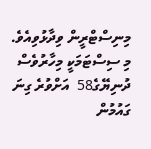މިނިސްޓްރީން ވިދާޅުވިއެވެ.
މި ސިސްޓަމަކީ މިހާރުވެސް ދުނިޔޭގެ58  އަށްވުރެ ގިނަ ގައުމުން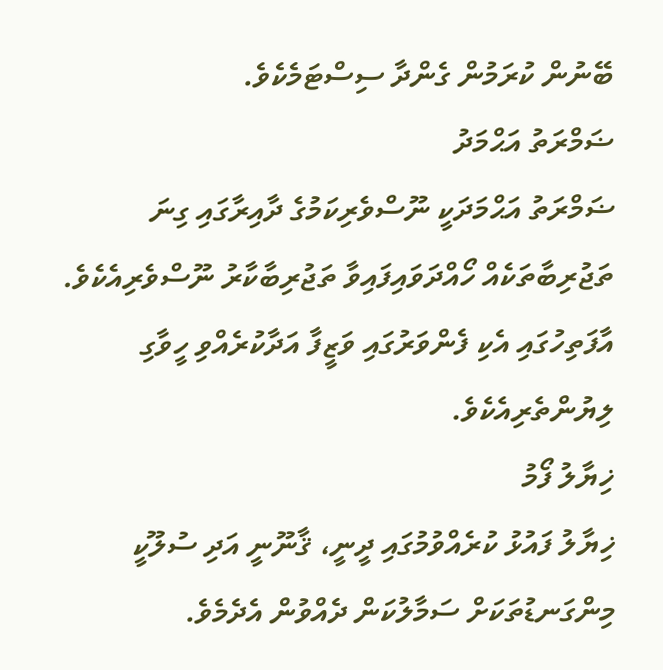ބޭނުން ކުރަމުން ގެންދާ ސިސްޓަމެކެވެ.
ޟަމްރަތު އަޙްމަދު
ޟަމްރަތު އަޙްމަދަކީ ނޫސްވެރިކަމުގެ ދާއިރާގައި ގިނަ ތަޖުރިބާތަކެއް ހޯއްދަވައިފައިވާ ތަޖުރިބާކާރު ނޫސްވެރިއެކެވެ. އާފަތިހުގައި އެކި ފެންވަރުގައި ވަޒީފާ އަދާކުރެއްވި ހީވާގި ލިޔުންތެރިއެކެވެ.
ޚިޔާލު ފޯމު
ޚިޔާލު ފައުޅު ކުރެއްވުމުގައި ދީނީ، ޤާނޫނީ އަދި ސުލޫކީ މިންގަނޑުތަކަށް ސަމާލުކަން ދެއްވުން އެދެމެވެ.